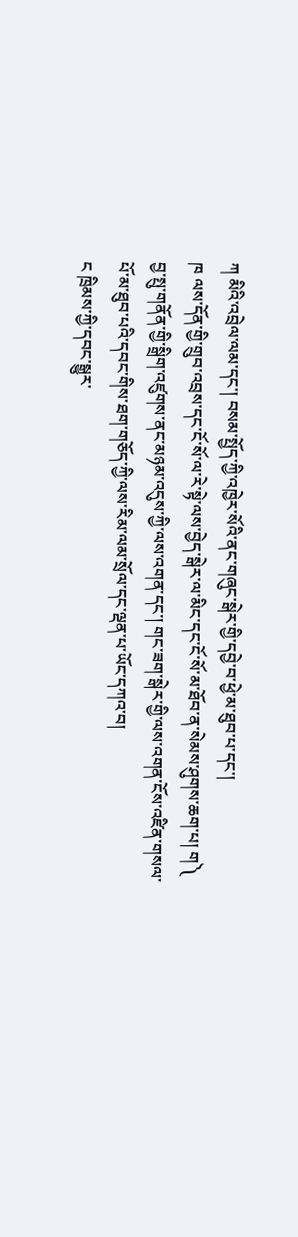ཀ མིའི་འབྲེལ་ལམ་དང་། བསམ་སྤྱོད་ཀྱི་འཁྱེར་སོའི་ནང་གཞུང་སྒེར་གྱི་དབྱེ་བ་ཕྱེ་མ་ཐུབ་པ་དང་།
ཁ ལས་དོན་གྱི་གྲུབ་འབྲས་དང་ངོ་སོ་ལ་རེ་སྟེ་ལས་བྱེད་སྒེར་ལ་མིང་དང་ངོ་སོ་མ་ཐོབ་ན་སེམས་ཤུགས་ཆག་པ། ག༽ བྱ་སྤུ་གནོན་གྱི་སྒྲིག་འཛུགས་ནང་མཉམ་འདུས་ཀྱི་ལས་འགན་དང་། གང་ཟག་སྒེར་གྱི་ལས་འགན་ངོས་འཛིན་གསལ་པོ་མ་ཐུབ་པའི་དབང་གིས་ཐག་གཅོད་ཀྱི་ལས་རིམ་ལམ་སྲོལ་དང་ལྡན་པ་ཡོང་དཀའ་བ།
ང ཁྲིམས་ཀྱི་དབང་སྒྱུར་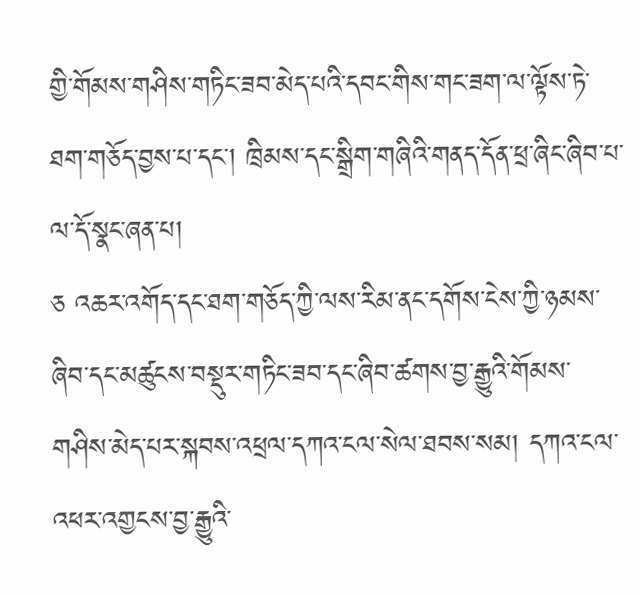གྱི་གོམས་གཤིས་གཏིང་ཟབ་མེད་པའི་དབང་གིས་གང་ཟག་ལ་ལྟོས་ཏེ་ཐག་གཅོད་བྱས་པ་དང་། ཁྲིམས་དང་སྒྲིག་གཞིའི་གནད་དོན་ཕྲ་ཞིང་ཞིབ་པ་ལ་དོ་སྣང་ཞན་པ།
ཅ འཆར་འགོད་དང་ཐག་གཅོད་ཀྱི་ལས་རིམ་ནང་དགོས་ངེས་ཀྱི་ཉམས་ཞིབ་དང་མཚུངས་བསྡུར་གཏིང་ཟབ་དང་ཞིབ་ཚགས་བྱ་རྒྱུའི་གོམས་གཤིས་མེད་པར་སྐབས་འཕྲལ་དཀའ་ངལ་སེལ་ཐབས་སམ། དཀའ་ངལ་འཕར་འགྱངས་བྱ་རྒྱུའི་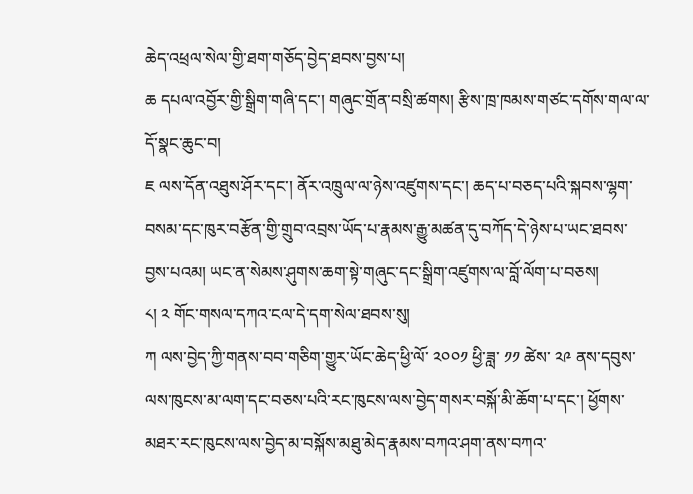ཆེད་འཕྲལ་སེལ་གྱི་ཐག་གཅོད་བྱེད་ཐབས་བྱས་པ།
ཆ དཔལ་འབྱོར་གྱི་སྒྲིག་གཞི་དང་། གཞུང་གྲོན་བསྲི་ཚགས། རྩིས་ཁྲ་ཁམས་གཙང་དགོས་གལ་ལ་དོ་སྣང་ཆུང་བ།
ཇ ལས་དོན་འཐུས་ཤོར་དང་། ནོར་འཁྲུལ་ལ་ཉེས་འཛུགས་དང་། ཆད་པ་བཅད་པའི་སྐབས་ལྷག་བསམ་དང་ཁུར་བརྩོན་གྱི་གྲུབ་འབྲས་ཡོད་པ་རྣམས་རྒྱུ་མཚན་དུ་བཀོད་དེ་ཉེས་པ་ཡང་ཐབས་བྱས་པའམ། ཡང་ན་སེམས་ཤུགས་ཆག་སྟེ་གཞུང་དང་སྒྲིག་འཛུགས་ལ་བློ་ལོག་པ་བཅས།
༨། ༢ གོང་གསལ་དཀའ་ངལ་དེ་དག་སེལ་ཐབས་སུ།
ཀ ལས་བྱེད་ཀྱི་གནས་བབ་གཅིག་གྱུར་ཡོང་ཆེད་ཕྱི་ལོ་ ༢༠༠༡ ཕྱི་ཟླ་ ༡༡ ཚེས་ ༢༩ ནས་དབུས་ལས་ཁུངས་མ་ལག་དང་བཅས་པའི་རང་ཁུངས་ལས་བྱེད་གསར་བསྐོ་མི་ཆོག་པ་དང་། ཕྱོགས་མཐར་རང་ཁུངས་ལས་བྱེད་མ་བསྐོས་མཐུ་མེད་རྣམས་བཀའ་ཤག་ནས་བཀའ་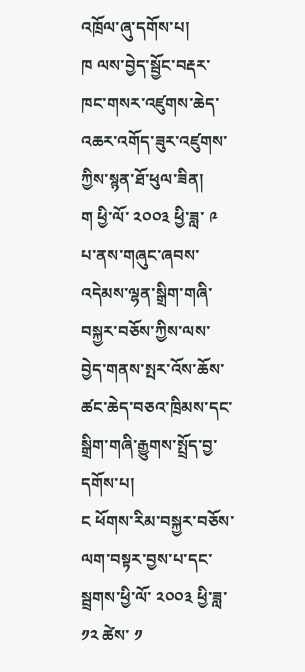འཁྲོལ་ཞུ་དགོས་པ།
ཁ ལས་བྱེད་སྦྱོང་བརྡར་ཁང་གསར་འཛུགས་ཆེད་འཆར་འགོད་ཟུར་འཛུགས་ཀྱིས་སྙན་ཐོ་ཕུལ་ཟིན།
ག ཕྱི་ལོ་ ༢༠༠༣ ཕྱི་ཟླ་ ༩ པ་ནས་གཞུང་ཞབས་འདེམས་ལྷན་སྒྲིག་གཞི་བསྐྱར་བཅོས་ཀྱིས་ལས་བྱེད་གནས་སྤར་འོས་ཆོས་ཚང་ཆེད་བཅའ་ཁྲིམས་དང་སྒྲིག་གཞི་རྒྱུགས་སྤྲོད་བྱ་དགོས་པ།
ང ཕོགས་རིམ་བསྐྱར་བཅོས་ལག་བསྟར་བྱས་པ་དང་སྦྲགས་ཕྱི་ལོ་ ༢༠༠༣ ཕྱི་ཟླ་ ༡༢ ཚེས་ ༡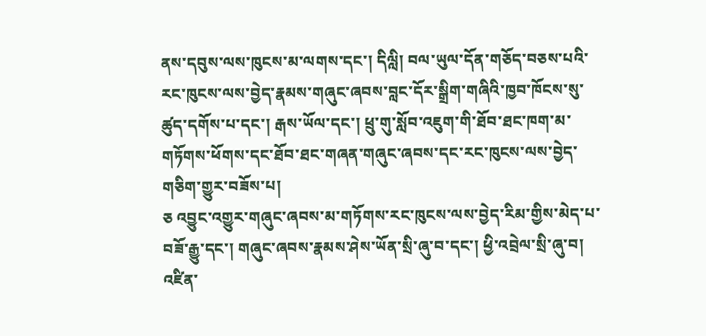ནས་དབུས་ལས་ཁུངས་མ་ལགས་དང་། དིལླི། བལ་ཡུལ་དོན་གཅོད་བཅས་པའི་རང་ཁུངས་ལས་བྱེད་རྣམས་གཞུང་ཞབས་བླང་དོར་སྒྲིག་གཞིའི་ཁྱབ་ཁོངས་སུ་ཚུད་དགོས་པ་དང་། རྒས་ཡོལ་དང་། ཕྲུ་གུ་སློབ་འཇུག་གི་ཐོབ་ཐང་ཁག་མ་གཏོགས་ཕོགས་དང་ཐོབ་ཐང་གཞན་གཞུང་ཞབས་དང་རང་ཁུངས་ལས་བྱེད་གཅིག་གྱུར་བཟོས་པ།
ཅ འབྱུང་འགྱུར་གཞུང་ཞབས་མ་གཏོགས་རང་ཁུངས་ལས་བྱེད་རིམ་གྱིས་མེད་པ་བཟོ་རྒྱུ་དང་། གཞུང་ཞབས་རྣམས་ཤེས་ཡོན་སྲི་ཞུ་བ་དང་། ཕྱི་འབྲེལ་སྲི་ཞུ་བ། འཛིན་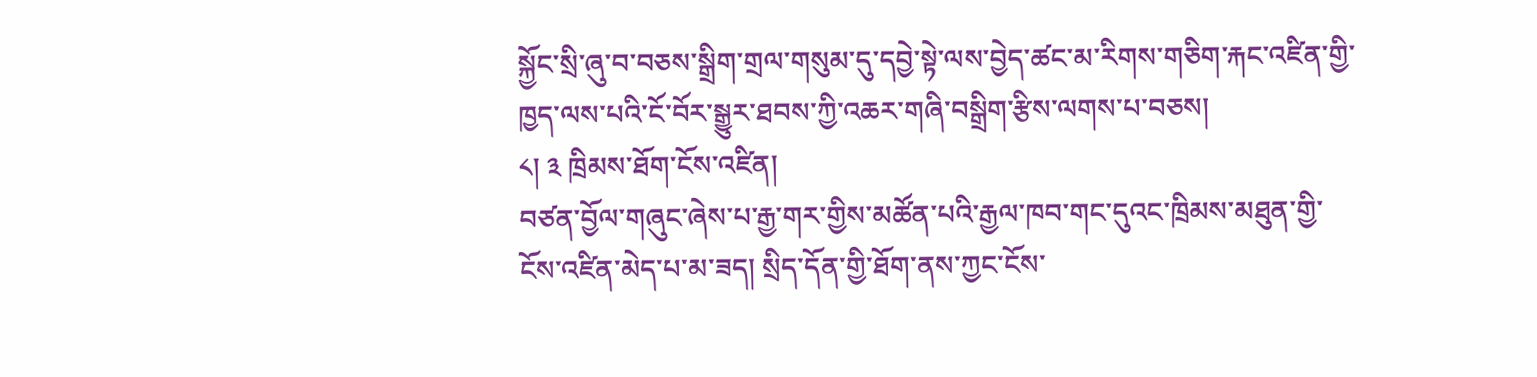སྐྱོང་སྲི་ཞུ་བ་བཅས་སྒྲིག་གྲལ་གསུམ་དུ་དབྱེ་སྟེ་ལས་བྱེད་ཚང་མ་རིགས་གཅིག་རྐང་འཛིན་གྱི་ཁྱད་ལས་པའི་ངོ་བོར་སྒྱུར་ཐབས་ཀྱི་འཆར་གཞི་བསྒྲིག་རྩིས་ལགས་པ་བཅས།
༨། ༣ ཁྲིམས་ཐོག་ངོས་འཛིན།
བཙན་བྱོལ་གཞུང་ཞེས་པ་རྒྱ་གར་གྱིས་མཚོན་པའི་རྒྱལ་ཁབ་གང་དུའང་ཁྲིམས་མཐུན་གྱི་ངོས་འཛིན་མེད་པ་མ་ཟད། སྲིད་དོན་གྱི་ཐོག་ནས་ཀྱང་ངོས་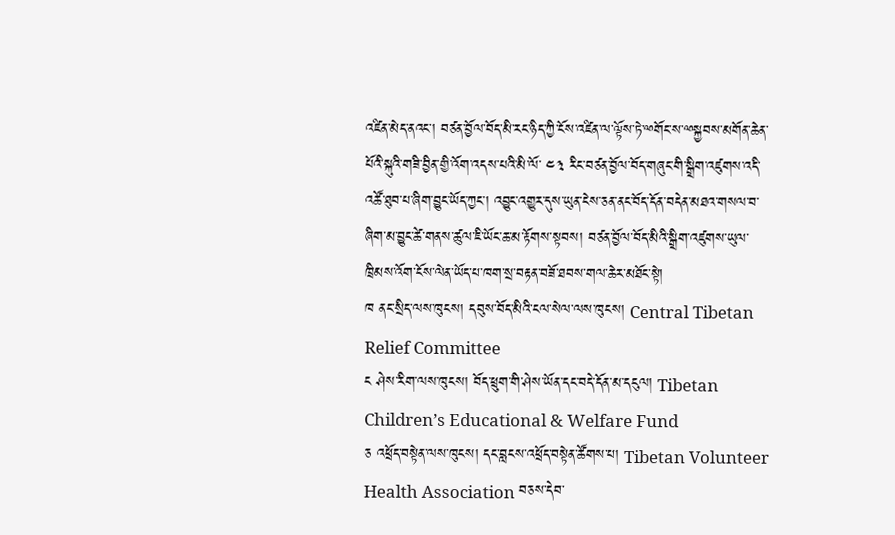འཛིན་མེད་ནའང་། བཙན་བྱོལ་བོད་མི་རང་ཉིད་ཀྱི་ངོས་འཛིན་ལ་ལྟོས་ཏེ་ྋགོང་ས་ྋསྐྱབས་མགོན་ཆེན་པོའི་སྐུའི་གཟི་བྱིན་གྱི་འོག་འདས་པའི་མི་ལོ་ ༤༣ རིང་བཙན་བྱོལ་བོད་གཞུང་གི་སྒྲིག་འཛུགས་འདི་འཚོ་ཐུབ་པ་ཞིག་བྱུང་ཡོད་ཀྱང་། འབྱུང་འགྱུར་དུས་ཡུན་ངེས་ཅན་ནང་བོད་དོན་བདེན་མཐའ་གསལ་བ་ཞིག་མ་བྱུང་ཚེ་གནས་ཚུལ་ཇི་ཡོང་ཆ་མ་རྟོགས་སྟབས། བཙན་བྱོལ་བོད་མིའི་སྒྲིག་འཛུགས་ཡུལ་ཁྲིམས་འོག་ངོས་ལེན་ཡོད་པ་ཁག་སྲ་བརྟན་བཟོ་ཐབས་གལ་ཆེར་མཐོང་སྟེ།
ཁ ནང་སྲིད་ལས་ཁུངས། དབུས་བོད་མིའི་ངལ་སེལ་ལས་ཁུངས། Central Tibetan Relief Committee
ང ཤེས་རིག་ལས་ཁུངས། བོད་ཕྲུག་གི་ཤེས་ཡོན་དང་བདེ་དོན་མ་དངུལ། Tibetan Children’s Educational & Welfare Fund
ཅ འཕྲོད་བསྟེན་ལས་ཁུངས། དང་བླངས་འཕྲོད་བསྟེན་ཚོགས་པ། Tibetan Volunteer Health Association བཅས་དེབ་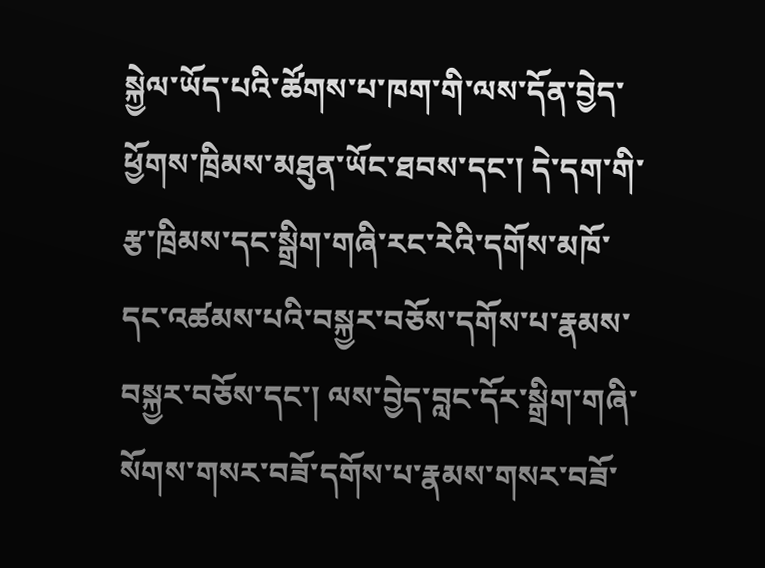སྐྱེལ་ཡོད་པའི་ཚོགས་པ་ཁག་གི་ལས་དོན་བྱེད་ཕྱོགས་ཁྲིམས་མཐུན་ཡོང་ཐབས་དང་། དེ་དག་གི་རྩ་ཁྲིམས་དང་སྒྲིག་གཞི་རང་རེའི་དགོས་མཁོ་དང་འཚམས་པའི་བསྐྱར་བཅོས་དགོས་པ་རྣམས་བསྐྱར་བཅོས་དང་། ལས་བྱེད་བླང་དོར་སྒྲིག་གཞི་སོགས་གསར་བཟོ་དགོས་པ་རྣམས་གསར་བཟོ་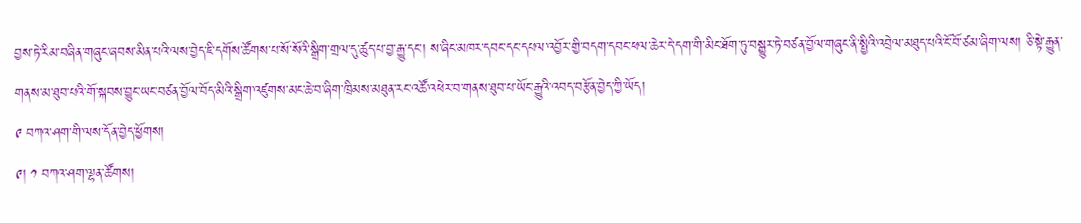བྱས་ཏེ་རིམ་བཞིན་གཞུང་ཞབས་མིན་པའི་ལས་བྱེད་ཇི་དགོས་ཚོགས་པ་སོ་སོའི་སྒྲིག་གྲལ་དུ་ཚུད་པ་བྱ་རྒྱུ་དང་། ས་ཞིང་མཁར་དབང་དང་དཔལ་འབྱོར་གྱི་བདག་དབང་ཕལ་ཆེར་དེ་དག་གི་མིང་ཐོག་ཏུ་བསྒྱུར་ཏེ་བཙན་བྱོལ་གཞུང་ནི་སྤྱིའི་འབྲེལ་མཐུད་པའི་ངོ་བོ་ཙམ་ཞིག་ལས། ཅི་སྟེ་རྒྱུན་གནས་མ་ཐུབ་པའི་གོ་སྐབས་བྱུང་ཡང་བཙན་བྱོལ་བོད་མིའི་སྒྲིག་འཛུགས་མང་ཆེ་བ་ཞིག་ཁྲིམས་མཐུན་རང་འཚོ་འཕེར་བ་གནས་ཐུབ་པ་ཡོང་རྒྱུའི་འབད་བརྩོན་བྱེད་ཀྱི་ཡོད།
༩ བཀའ་ཤག་གི་ལས་དོན་བྱེད་ཕྱོགས།
༩། ༡ བཀའ་ཤག་ལྷན་ཚོགས།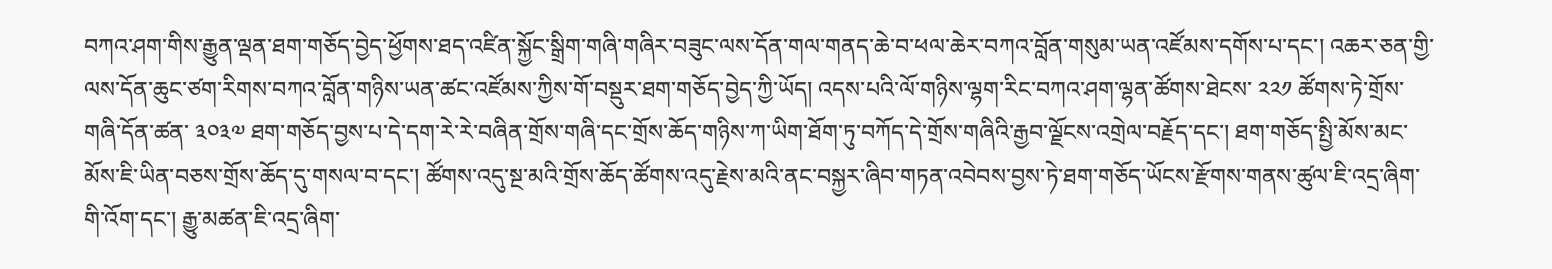བཀའ་ཤག་གིས་རྒྱུན་ལྡན་ཐག་གཅོད་བྱེད་ཕྱོགས་ཐད་འཛིན་སྐྱོང་སྒྲིག་གཞི་གཞིར་བཟུང་ལས་དོན་གལ་གནད་ཆེ་བ་ཕལ་ཆེར་བཀའ་བློན་གསུམ་ཡན་འཛོམས་དགོས་པ་དང་། འཆར་ཅན་གྱི་ལས་དོན་ཆུང་ཙག་རིགས་བཀའ་བློན་གཉིས་ཡན་ཚང་འཛོམས་ཀྱིས་གོ་བསྡུར་ཐག་གཅོད་བྱེད་ཀྱི་ཡོད། འདས་པའི་ལོ་གཉིས་ལྷག་རིང་བཀའ་ཤག་ལྷན་ཚོགས་ཐེངས་ ༢༢༡ ཚོགས་ཏེ་གྲོས་གཞི་དོན་ཚན་ ༣༠༣༧ ཐག་གཅོད་བྱས་པ་དེ་དག་རེ་རེ་བཞིན་གྲོས་གཞི་དང་གྲོས་ཆོད་གཉིས་ཀ་ཡིག་ཐོག་ཏུ་བཀོད་དེ་གྲོས་གཞིའི་རྒྱབ་ལྗོངས་འགྲེལ་བརྗོད་དང་། ཐག་གཅོད་སྤྱི་མོས་མང་མོས་ཇི་ཡིན་བཅས་གྲོས་ཆོད་དུ་གསལ་བ་དང་། ཚོགས་འདུ་སྔ་མའི་གྲོས་ཆོད་ཚོགས་འདུ་རྗེས་མའི་ནང་བསྐྱར་ཞིབ་གཏན་འབེབས་བྱས་ཏེ་ཐག་གཅོད་ཡོངས་རྫོགས་གནས་ཚུལ་ཇི་འདྲ་ཞིག་གི་འོག་དང་། རྒྱུ་མཚན་ཇི་འདྲ་ཞིག་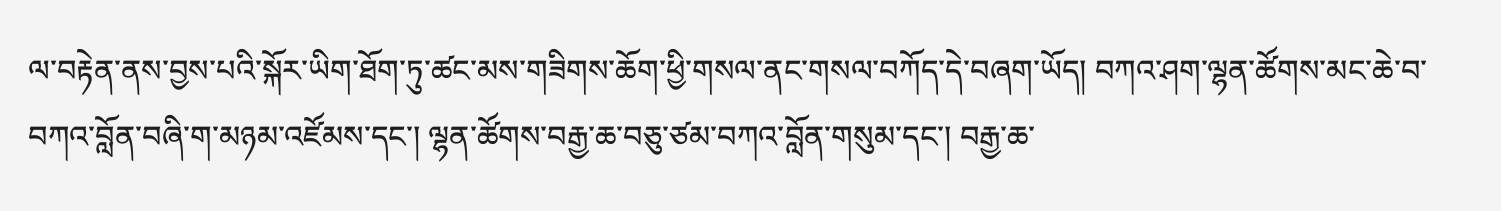ལ་བརྟེན་ནས་བྱས་པའི་སྐོར་ཡིག་ཐོག་ཏུ་ཚང་མས་གཟིགས་ཆོག་ཕྱི་གསལ་ནང་གསལ་བཀོད་དེ་བཞག་ཡོད། བཀའ་ཤག་ལྷན་ཚོགས་མང་ཆེ་བ་བཀའ་བློན་བཞི་ག་མཉམ་འཛོམས་དང་། ལྷན་ཚོགས་བརྒྱ་ཆ་བཅུ་ཙམ་བཀའ་བློན་གསུམ་དང་། བརྒྱ་ཆ་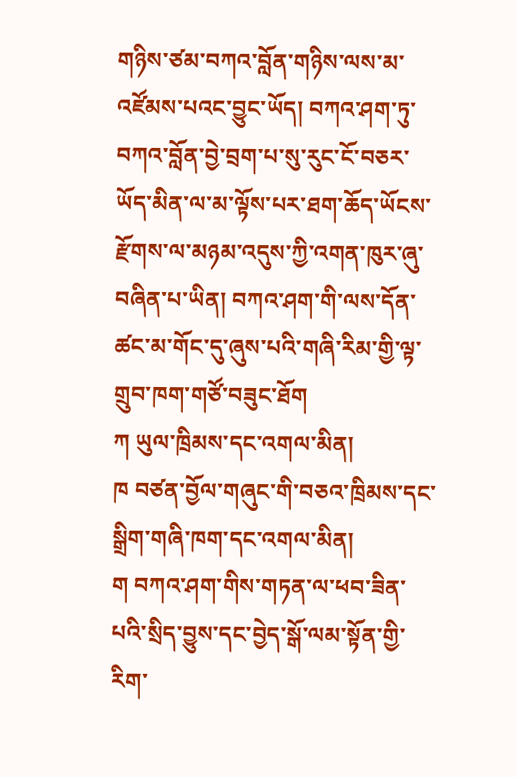གཉིས་ཙམ་བཀའ་བློན་གཉིས་ལས་མ་འཛོམས་པའང་བྱུང་ཡོད། བཀའ་ཤག་ཏུ་བཀའ་བློན་བྱེ་བྲག་པ་སུ་རུང་ངོ་བཅར་ཡོད་མིན་ལ་མ་ལྟོས་པར་ཐག་ཆོད་ཡོངས་རྫོགས་ལ་མཉམ་འདུས་ཀྱི་འགན་ཁུར་ཞུ་བཞིན་པ་ཡིན། བཀའ་ཤག་གི་ལས་དོན་ཚང་མ་གོང་དུ་ཞུས་པའི་གཞི་རིམ་གྱི་ལྟ་གྲུབ་ཁག་གཙོ་བཟུང་ཐོག
ཀ ཡུལ་ཁྲིམས་དང་འགལ་མིན།
ཁ བཙན་བྱོལ་གཞུང་གི་བཅའ་ཁྲིམས་དང་སྒྲིག་གཞི་ཁག་དང་འགལ་མིན།
ག བཀའ་ཤག་གིས་གཏན་ལ་ཕབ་ཟིན་པའི་སྲིད་བྱུས་དང་བྱེད་སྒོ་ལམ་སྟོན་གྱི་རིག་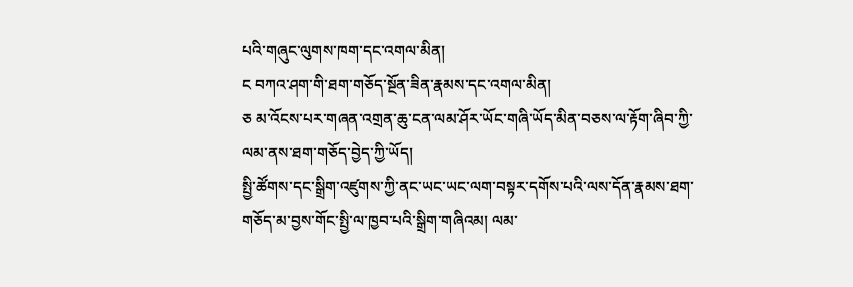པའི་གཞུང་ལུགས་ཁག་དང་འགལ་མིན།
ང བཀའ་ཤག་གི་ཐག་གཅོད་སྔོན་ཟིན་རྣམས་དང་འགལ་མིན།
ཅ མ་འོངས་པར་གཞན་འགྲན་ཆུ་ངན་ལམ་ཤོར་ཡོང་གཞི་ཡོད་མིན་བཅས་ལ་རྟོག་ཞིབ་ཀྱི་ལམ་ནས་ཐག་གཅོད་བྱེད་ཀྱི་ཡོད།
སྤྱི་ཚོགས་དང་སྒྲིག་འཛུགས་ཀྱི་ནང་ཡང་ཡང་ལག་བསྟར་དགོས་པའི་ལས་དོན་རྣམས་ཐག་གཅོད་མ་བྱས་གོང་སྤྱི་ལ་ཁྱབ་པའི་སྒྲིག་གཞིའམ། ལམ་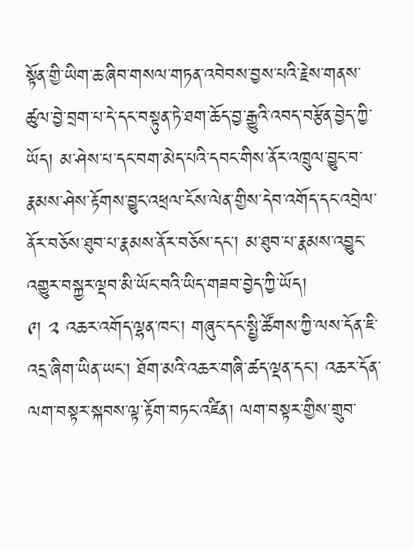སྟོན་གྱི་ཡིག་ཆ་ཞིབ་གསལ་གཏན་འབེབས་བྱས་པའི་རྗེས་གནས་ཚུལ་བྱེ་བྲག་པ་དེ་དང་བསྟུན་ཏེ་ཐག་ཆོད་བྱ་རྒྱུའི་འབད་བརྩོན་བྱེད་ཀྱི་ཡོད། མ་ཤེས་པ་དང་བག་མེད་པའི་དབང་གིས་ནོར་འཁྲུལ་བྱུང་བ་རྣམས་ཤེས་རྟོགས་བྱུང་འཕྲལ་ངོས་ལེན་གྱིས་དེབ་འགོད་དང་འབྲེལ་ནོར་བཅོས་ཐུབ་པ་རྣམས་ནོར་བཅོས་དང་། མ་ཐུབ་པ་རྣམས་འབྱུང་འགྱུར་བསྐྱར་ལྡབ་མི་ཡོང་བའི་ཡིད་གཟབ་བྱེད་ཀྱི་ཡོད།
༩། ༢ འཆར་འགོད་ལྷན་ཁང་། གཞུང་དང་སྤྱི་ཚོགས་ཀྱི་ལས་དོན་ཇི་འདྲ་ཞིག་ཡིན་ཡང་། ཐོག་མའི་འཆར་གཞི་ཚད་ལྡན་དང་། འཆར་དོན་ལག་བསྟར་སྐབས་ལྟ་རྟོག་བཏང་འཛིན། ལག་བསྟར་གྱིས་གྲུབ་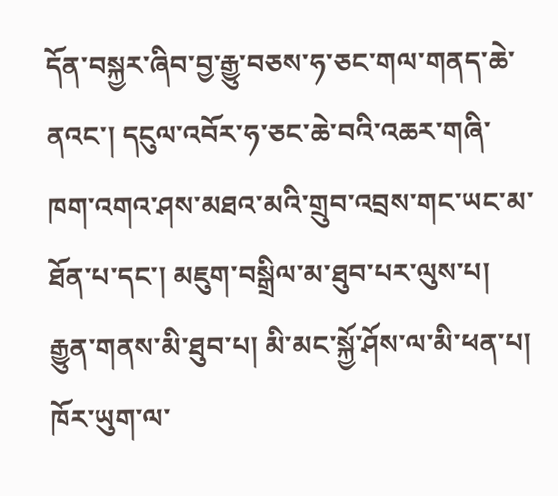དོན་བསྐྱར་ཞིབ་བྱ་རྒྱུ་བཅས་ཧ་ཅང་གལ་གནད་ཆེ་ནའང་། དངུལ་འབོར་ཧ་ཅང་ཆེ་བའི་འཆར་གཞི་ཁག་འགའ་ཤས་མཐའ་མའི་གྲུབ་འབྲས་གང་ཡང་མ་ཐོན་པ་དང་། མཇུག་བསྒྲིལ་མ་ཐུབ་པར་ལུས་པ། རྒྱུན་གནས་མི་ཐུབ་པ། མི་མང་སྐྱོ་ཤོས་ལ་མི་ཕན་པ། ཁོར་ཡུག་ལ་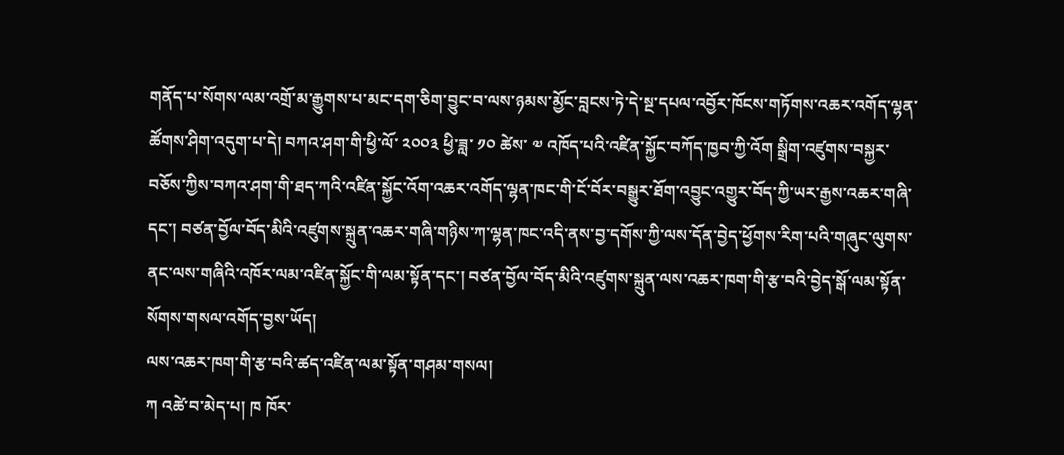གནོད་པ་སོགས་ལམ་འགྲོ་མ་རྒྱུགས་པ་མང་དག་ཅིག་བྱུང་བ་ལས་ཉམས་མྱོང་བླངས་ཏེ་དེ་སྔ་དཔལ་འབྱོར་ཁོངས་གཏོགས་འཆར་འགོད་ལྷན་ཚོགས་ཤིག་འདུག་པ་དེ། བཀའ་ཤག་གི་ཕྱི་ལོ་ ༢༠༠༣ ཕྱི་ཟླ་ ༡༠ ཚེས་ ༧ འཁོད་པའི་འཛིན་སྐྱོང་བཀོད་ཁྱབ་ཀྱི་འོག སྒྲིག་འཛུགས་བསྐྱར་བཅོས་ཀྱིས་བཀའ་ཤག་གི་ཐད་ཀའི་འཛིན་སྐྱོང་འོག་འཆར་འགོད་ལྷན་ཁང་གི་ངོ་བོར་བསྒྱུར་ཐོག་འབྱུང་འགྱུར་བོད་ཀྱི་ཡར་རྒྱས་འཆར་གཞི་དང་། བཙན་བྱོལ་བོད་མིའི་འཛུགས་སྐྲུན་འཆར་གཞི་གཉིས་ཀ་ལྷན་ཁང་འདི་ནས་བྱ་དགོས་ཀྱི་ལས་དོན་བྱེད་ཕྱོགས་རིག་པའི་གཞུང་ལུགས་ནང་ལས་གཞིའི་འཁོར་ལམ་འཛིན་སྐྱོང་གི་ལམ་སྟོན་དང་། བཙན་བྱོལ་བོད་མིའི་འཛུགས་སྐྲུན་ལས་འཆར་ཁག་གི་རྩ་བའི་བྱེད་སྒོ་ལམ་སྟོན་སོགས་གསལ་འགོད་བྱས་ཡོད།
ལས་འཆར་ཁག་གི་རྩ་བའི་ཚད་འཛིན་ལམ་སྟོན་གཤམ་གསལ།
ཀ འཚེ་བ་མེད་པ། ཁ ཁོར་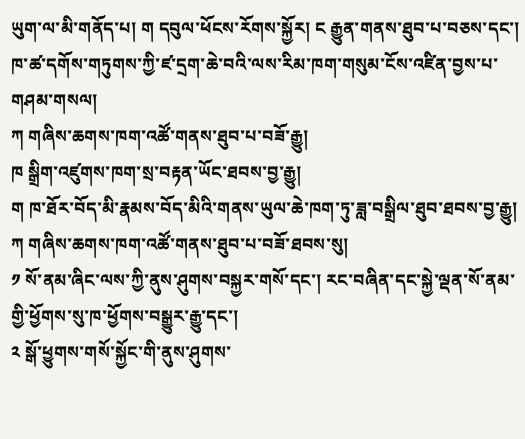ཡུག་ལ་མི་གནོད་པ། ག དབུལ་ཕོངས་རོགས་སྐྱོར། ང རྒྱུན་གནས་ཐུབ་པ་བཅས་དང་། ཁ་ཚ་དགོས་གཏུགས་ཀྱི་ཛ་དྲག་ཆེ་བའི་ལས་རིམ་ཁག་གསུམ་ངོས་འཛིན་བྱས་པ་གཤམ་གསལ།
ཀ གཞིས་ཆགས་ཁག་འཚོ་གནས་ཐུབ་པ་བཟོ་རྒྱུ།
ཁ སྒྲིག་འཛུགས་ཁག་སྲ་བརྟན་ཡོང་ཐབས་བྱ་རྒྱུ།
ག ཁ་ཐོར་བོད་མི་རྣམས་བོད་མིའི་གནས་ཡུལ་ཆེ་ཁག་ཏུ་ཟླ་བསྒྲིལ་ཐུབ་ཐབས་བྱ་རྒྱུ།
ཀ གཞིས་ཆགས་ཁག་འཚོ་གནས་ཐུབ་པ་བཟོ་ཐབས་སུ།
༡ སོ་ནམ་ཞིང་ལས་ཀྱི་ནུས་ཤུགས་བསྐྱར་གསོ་དང་། རང་བཞིན་དང་སྐྱེ་ལྡན་སོ་ནམ་གྱི་ཕྱོགས་སུ་ཁ་ཕྱོགས་བསྒྱུར་རྒྱུ་དང་།
༢ སྒོ་ཕྱུགས་གསོ་སྐྱོང་གི་ནུས་ཤུགས་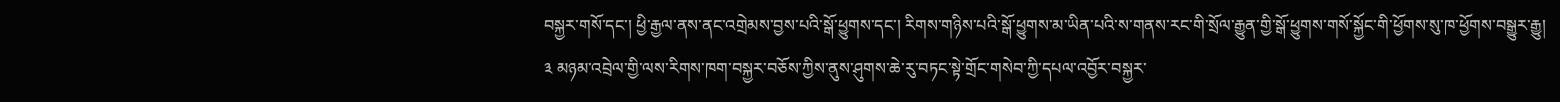བསྐྱར་གསོ་དང་། ཕྱི་རྒྱལ་ནས་ནང་འགྲེམས་བྱས་པའི་སྒོ་ཕྱུགས་དང་། རིགས་གཉིས་པའི་སྒོ་ཕྱུགས་མ་ཡིན་པའི་ས་གནས་རང་གི་སྲོལ་རྒྱུན་གྱི་སྒོ་ཕྱུགས་གསོ་སྐྱོང་གི་ཕྱོགས་སུ་ཁ་ཕྱོགས་བསྒྱུར་རྒྱུ།
༣ མཉམ་འབྲེལ་གྱི་ལས་རིགས་ཁག་བསྐྱར་བཅོས་ཀྱིས་ནུས་ཤུགས་ཆེ་རུ་བཏང་སྟེ་གྲོང་གསེབ་ཀྱི་དཔལ་འབྱོར་བསྐྱར་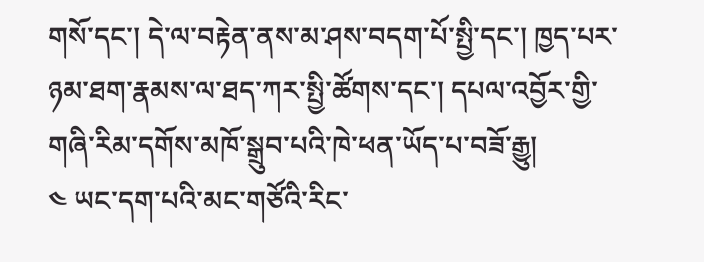གསོ་དང་། དེ་ལ་བརྟེན་ནས་མ་ཤས་བདག་པོ་སྤྱི་དང་། ཁྱད་པར་ཉམ་ཐག་རྣམས་ལ་ཐད་ཀར་སྤྱི་ཚོགས་དང་། དཔལ་འབྱོར་གྱི་གཞི་རིམ་དགོས་མཁོ་སྒྲུབ་པའི་ཁེ་ཕན་ཡོད་པ་བཟོ་རྒྱུ།
༤ ཡང་དག་པའི་མང་གཙོའི་རིང་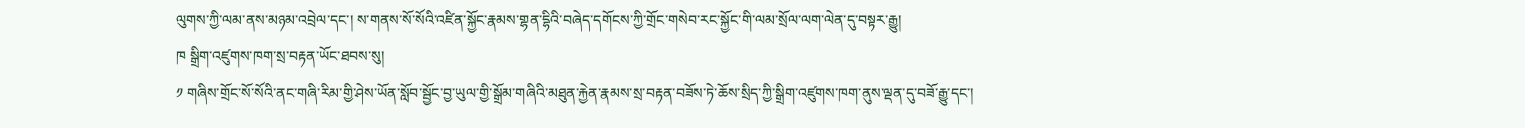ལུགས་ཀྱི་ལམ་ནས་མཉམ་འབྲེལ་དང་། ས་གནས་སོ་སོའི་འཛིན་སྐྱོང་རྣམས་གྷན་དྷིའི་བཞེད་དགོངས་ཀྱི་གྲོང་གསེབ་རང་སྐྱོང་གི་ལམ་སྲོལ་ལག་ལེན་དུ་བསྟར་རྒྱུ།
ཁ སྒྲིག་འཛུགས་ཁག་སྲ་བརྟན་ཡོང་ཐབས་སུ།
༡ གཞིས་གྲོང་སོ་སོའི་ནང་གཞི་རིམ་གྱི་ཤེས་ཡོན་སློབ་སྦྱོང་བྱ་ཡུལ་གྱི་སྒྲོམ་གཞིའི་མཐུན་རྐྱེན་རྣམས་སྲ་བརྟན་བཟོས་ཏེ་ཆོས་སྲིད་ཀྱི་སྒྲིག་འཛུགས་ཁག་ནུས་ལྡན་དུ་བཟོ་རྒྱུ་དང་།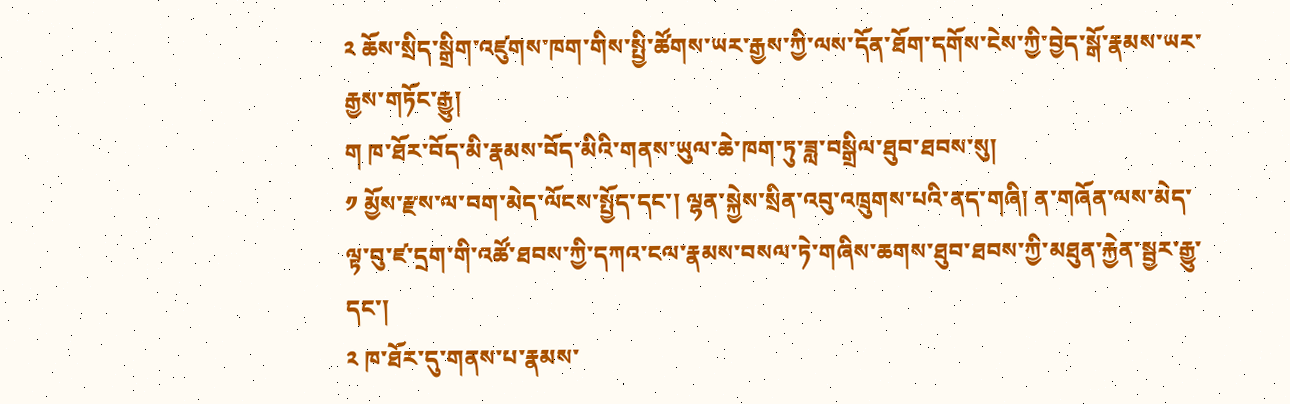༢ ཆོས་སྲིད་སྒྲིག་འཛུགས་ཁག་གིས་སྤྱི་ཚོགས་ཡར་རྒྱས་ཀྱི་ལས་དོན་ཐོག་དགོས་ངེས་ཀྱི་བྱེད་སྒོ་རྣམས་ཡར་རྒྱས་གཏོང་རྒྱུ།
ག ཁ་ཐོར་བོད་མི་རྣམས་བོད་མིའི་གནས་ཡུལ་ཆེ་ཁག་ཏུ་ཟླ་བསྒྲིལ་ཐུབ་ཐབས་སུ།
༡ མྱོས་རྫས་ལ་བག་མེད་ལོངས་སྤྱོད་དང་། ལྷན་སྐྱེས་སྲིན་འབུ་འཁྲུགས་པའི་ནད་གཞི། ན་གཞོན་ལས་མེད་ལྟ་བུ་ཛ་དྲག་གི་འཚོ་ཐབས་ཀྱི་དཀའ་ངལ་རྣམས་བསལ་ཏེ་གཞིས་ཆགས་ཐུབ་ཐབས་ཀྱི་མཐུན་རྐྱེན་སྦྱར་རྒྱུ་དང་།
༢ ཁ་ཐོར་དུ་གནས་པ་རྣམས་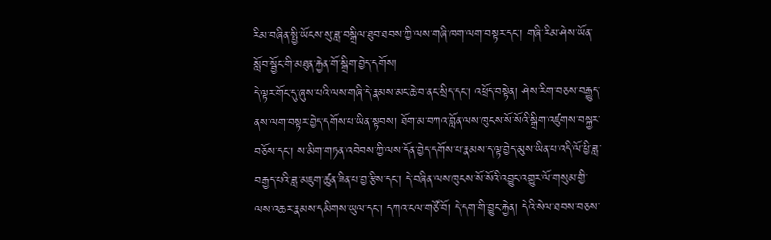རིམ་བཞིན་སྤྱི་ཡོངས་སུ་ཟླ་བསྒྲིལ་ཐུབ་ཐབས་ཀྱི་ལས་གཞི་ཁག་ལག་བསྟར་དང་། གཞི་རིམ་ཤེས་ཡོན་སློབ་སྦྱོང་གི་མཐུན་རྐྱེན་གོ་སྒྲིག་བྱེད་དགོས།
དེ་ལྟར་གོང་དུ་ཞུས་པའི་ལས་གཞི་དེ་རྣམས་མང་ཆེ་བ་ནང་སྲིད་དང་། འཕྲོད་བསྟེན། ཤེས་རིག་བཅས་བརྒྱུད་ནས་ལག་བསྟར་བྱེད་དགོས་པ་ཡིན་སྟབས། ཐོག་མ་བཀའ་བློན་ལས་ཁུངས་སོ་སོའི་སྒྲིག་འཛུགས་བསྐྱར་བཅོས་དང་། ས་མིག་གཏན་འབེབས་ཀྱི་ལས་དོན་བྱེད་དགོས་པ་རྣམས་ད་ལྟ་བྱེད་མུས་ཡིན་པ་འདི་ལོ་ཕྱི་ཟླ་བརྒྱད་པའི་ཟླ་མཇུག་ཚུན་ཟིན་པ་བྱ་རྩིས་དང་། དེ་བཞིན་ལས་ཁུངས་སོ་སོའི་འབྱུང་འགྱུར་ལོ་གསུམ་གྱི་ལས་འཆར་རྣམས་དམིགས་ཡུལ་དང་། དཀའ་ངལ་གཙོ་བོ། དེ་དག་གི་བྱུང་རྐྱེན། དེའི་སེལ་ཐབས་བཅས་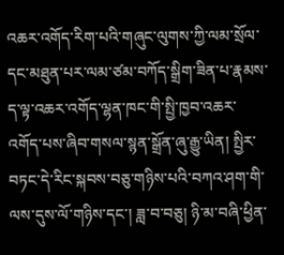འཆར་འགོད་རིག་པའི་གཞུང་ལུགས་ཀྱི་ལམ་སྲོལ་དང་མཐུན་པར་ལམ་ཙམ་བཀོད་སྒྲིག་ཟིན་པ་རྣམས་ད་ལྟ་འཆར་འགོད་ལྷན་ཁང་གི་སྤྱི་ཁྱབ་འཆར་འགོད་པས་ཞིབ་གསལ་སྙན་སྒྲོན་ཞུ་རྒྱུ་ཡིན། སྤྱིར་བཏང་དེ་རིང་སྐབས་བཅུ་གཉིས་པའི་བཀའ་ཤག་གི་ལས་དུས་ལོ་གཉིས་དང་། ཟླ་བ་བཅུ། ཉི་མ་བཞི་ཕྱིན་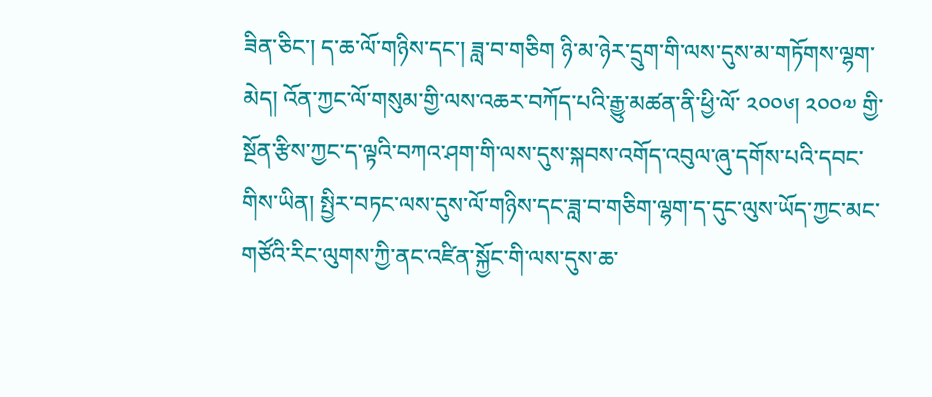ཟིན་ཅིང་། ད་ཆ་ལོ་གཉིས་དང་། ཟླ་བ་གཅིག ཉི་མ་ཉེར་དྲུག་གི་ལས་དུས་མ་གཏོགས་ལྷག་མེད། འོན་ཀྱང་ལོ་གསུམ་གྱི་ལས་འཆར་བཀོད་པའི་རྒྱུ་མཚན་ནི་ཕྱི་ལོ་ ༢༠༠༦། ༢༠༠༧ གྱི་སྔོན་རྩིས་ཀྱང་ད་ལྟའི་བཀའ་ཤག་གི་ལས་དུས་སྐབས་འགོད་འབུལ་ཞུ་དགོས་པའི་དབང་གིས་ཡིན། སྤྱིར་བཏང་ལས་དུས་ལོ་གཉིས་དང་ཟླ་བ་གཅིག་ལྷག་ད་དུང་ལུས་ཡོད་ཀྱང་མང་གཙོའི་རིང་ལུགས་ཀྱི་ནང་འཛིན་སྐྱོང་གི་ལས་དུས་ཆ་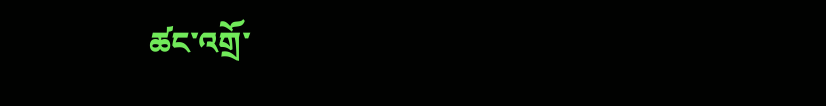ཚང་འགྲོ་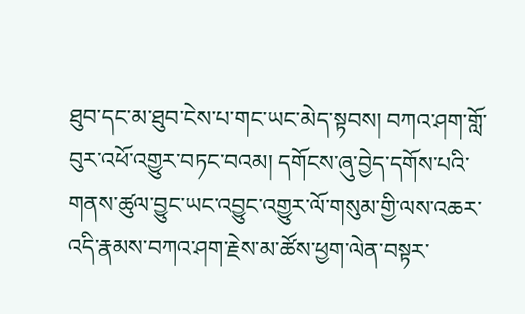ཐུབ་དང་མ་ཐུབ་ངེས་པ་གང་ཡང་མེད་སྟབས། བཀའ་ཤག་གློ་བུར་འཕོ་འགྱུར་བཏང་བའམ། དགོངས་ཞུ་བྱེད་དགོས་པའི་གནས་ཚུལ་བྱུང་ཡང་འབྱུང་འགྱུར་ལོ་གསུམ་གྱི་ལས་འཆར་འདི་རྣམས་བཀའ་ཤག་རྗེས་མ་ཚོས་ཕྱག་ལེན་བསྟར་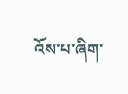འོས་པ་ཞིག་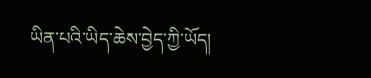ཡིན་པའི་ཡིད་ཆེས་བྱེད་ཀྱི་ཡོད།